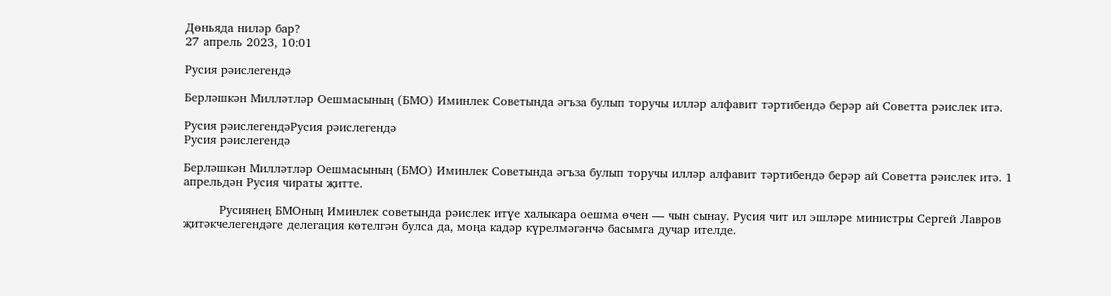Дөньяда ниләр бар?
27 апрель 2023, 10:01

Русия рәислегендә

Берләшкән Милләтләр Оешмасының (БМО) Иминлек Советында әгъза булып торучы илләр алфавит тәртибендә берәр ай Советта рәислек итә.

Русия рәислегендәРусия рәислегендә
Русия рәислегендә

Берләшкән Милләтләр Оешмасының (БМО) Иминлек Советында әгъза булып торучы илләр алфавит тәртибендә берәр ай Советта рәислек итә. 1 апрельдән Русия чираты җитте.

         Русиянең БМОның Иминлек советында рәислек итүе халыкара оешма өчен — чын сынау. Русия чит ил эшләре министры Сергей Лавров җитәкчелегендәге делегация көтелгән булса да, моңа кадәр күрелмәгәнчә басымга дучар ителде.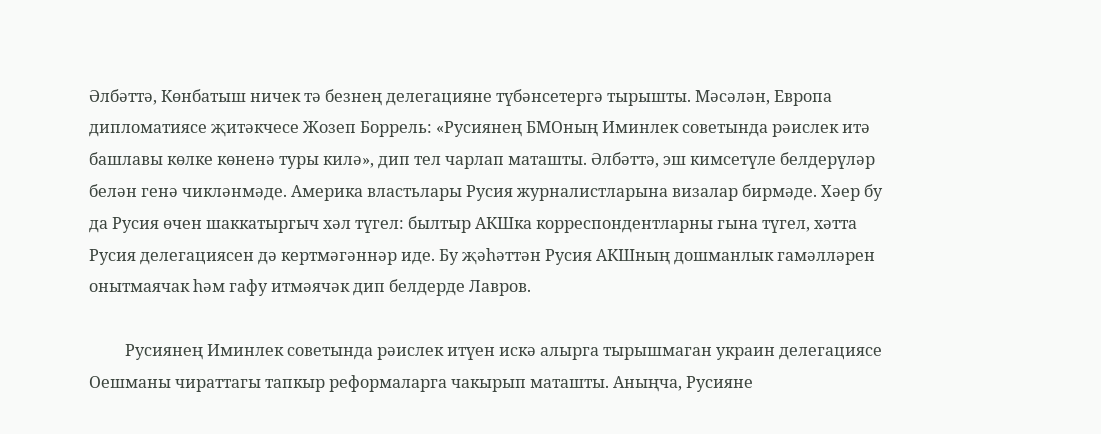Әлбәттә, Көнбатыш ничек тә безнең делегацияне түбәнсетергә тырышты. Мәсәлән, Европа дипломатиясе җитәкчесе Жозеп Боррель: «Русиянең БМОның Иминлек советында рәислек итә башлавы көлке көненә туры килә», дип тел чарлап маташты. Әлбәттә, эш кимсетүле белдерүләр белән генә чикләнмәде. Америка властьлары Русия журналистларына визалар бирмәде. Хәер бу да Русия өчен шаккатыргыч хәл түгел: былтыр АКШка корреспондентларны гына түгел, хәтта Русия делегациясен дә кертмәгәннәр иде. Бу җәһәттән Русия АКШның дошманлык гамәлләрен онытмаячак һәм гафу итмәячәк дип белдерде Лавров.

         Русиянең Иминлек советында рәислек итүен искә алырга тырышмаган украин делегациясе Оешманы чираттагы тапкыр реформаларга чакырып маташты. Аныңча, Русияне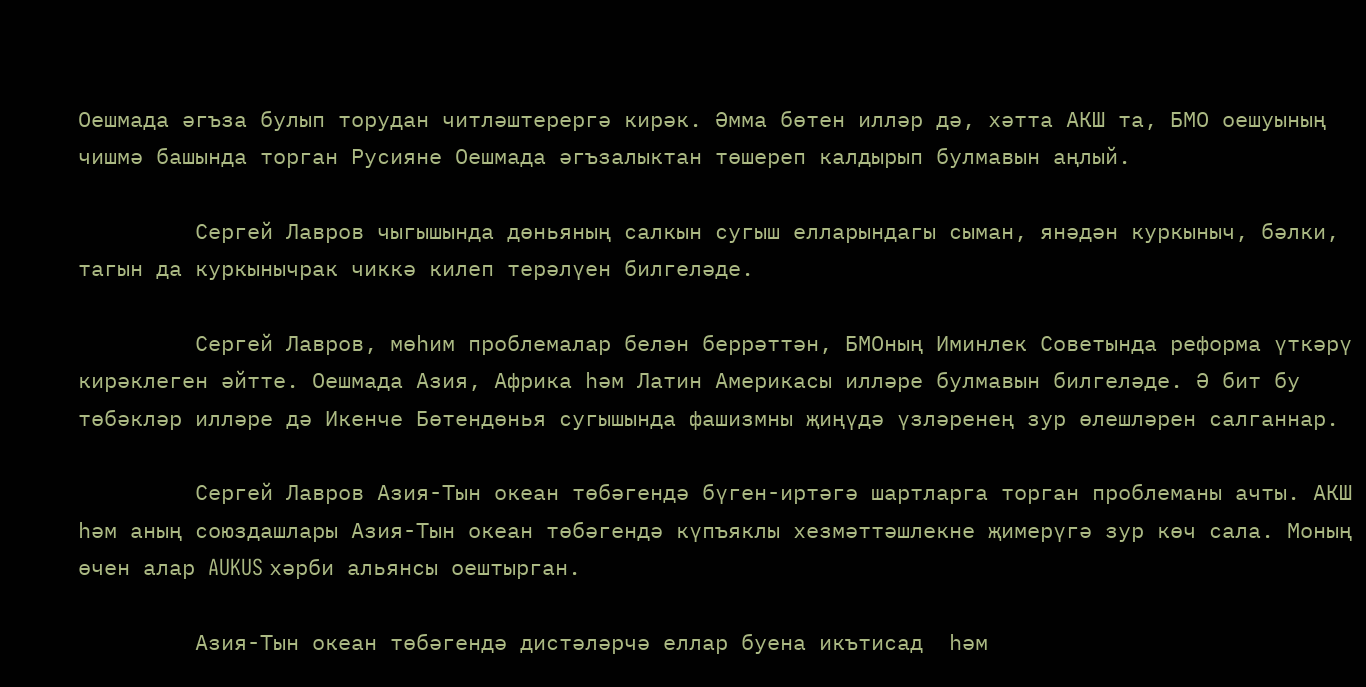Оешмада әгъза булып торудан читләштерергә кирәк. Әмма бөтен илләр дә, хәтта АКШ та, БМО оешуының чишмә башында торган Русияне Оешмада әгъзалыктан төшереп калдырып булмавын аңлый.

         Сергей Лавров чыгышында дөньяның салкын сугыш елларындагы сыман, янәдән куркыныч, бәлки, тагын да куркынычрак чиккә килеп терәлүен билгеләде.

         Сергей Лавров, мөһим проблемалар белән беррәттән, БМОның Иминлек Советында реформа үткәрү кирәклеген әйтте. Оешмада Азия, Африка һәм Латин Америкасы илләре булмавын билгеләде. Ә бит бу төбәкләр илләре дә Икенче Бөтендөнья сугышында фашизмны җиңүдә үзләренең зур өлешләрен салганнар.

         Сергей Лавров Азия-Тын океан төбәгендә бүген-иртәгә шартларга торган проблеманы ачты. АКШ һәм аның союздашлары Азия-Тын океан төбәгендә күпъяклы хезмәттәшлекне җимерүгә зур көч сала. Моның өчен алар AUKUS хәрби альянсы оештырган.

         Азия-Тын океан төбәгендә дистәләрчә еллар буена икътисад  һәм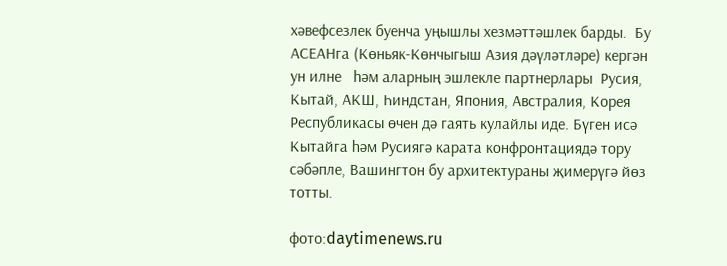хәвефсезлек буенча уңышлы хезмәттәшлек барды.  Бу АСЕАНга (Көньяк-Көнчыгыш Азия дәүләтләре) кергән ун илне   һәм аларның эшлекле партнерлары  Русия, Кытай, АКШ, Һиндстан, Япония, Австралия, Корея Республикасы өчен дә гаять кулайлы иде. Бүген исә Кытайга һәм Русиягә карата конфронтациядә тору сәбәпле, Вашингтон бу архитектураны җимерүгә йөз тотты.

фото:daytimenews.ru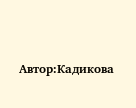Автор:Кадикова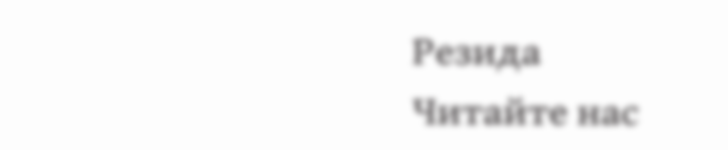Резида
Читайте нас